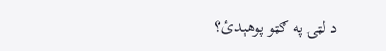د لټۍ په ګټو پوهېدئ؟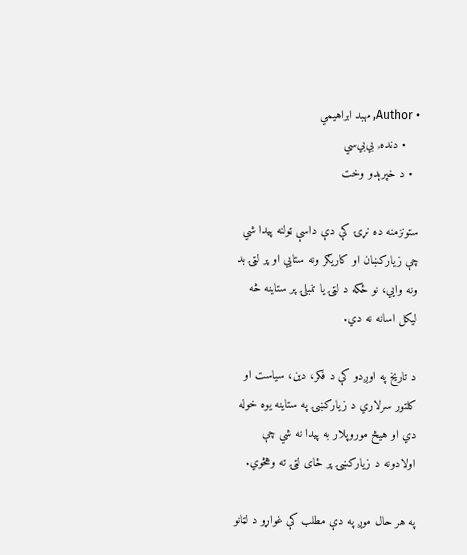• Author, مهبد ابراهیمي
    • دنده, بي‌بي‌سي
  • د خپرېدو وخت

ستونزمنه ده نړۍ کې دې داسې ټولنه پیدا شي چې زیارکښان او کاریګر ونه ستايي او پر لټۍ بد ونه وايي، نو ځکه د لټۍ یا تنبلۍ پر ستاینه څه لیکل اسانه نه دي.

د تاریخ په اوږدو کې د فکر، دین، سیاست او کلتور سرلاري د زیارکښۍ په ستاینه یوه خوله دي او هیڅ موروپلار به پیدا نه شي چې اولادونه د زیارکښۍ پر ځای لټۍ ته وهڅوي.

په هر حال موږ په دې مطلب کې غواړو د لټانو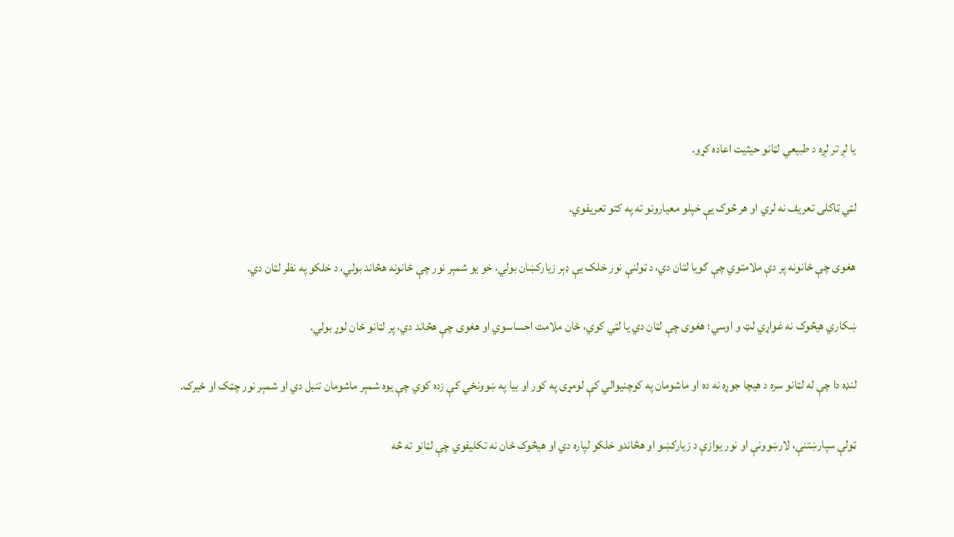یا لږ تر لږه د طبیعي لټانو حیثیت اعاده کړو.

لټي ټاکلی تعریف نه لري او هر څوک یې خپلو معیارونو ته په کتو تعریفوي.

هغوی چې ځانونه پر دې ملامتوي چې ګویا لټان دي، د ټولنې نور خلک یې ډېر زیارکښان بولي، خو یو شمېر نور چې ځانونه هڅاند بولي، د خلکو په نظر لټان دي.

ښکاري هیڅوک نه غواړي لټ و اوسي؛ هغوی چې لټان دي یا لټي کوي، ځان ملامت احساسوي او هغوی چې هڅاند دي، پر لټانو ځان لوړ بولي.

لنډه دا چې له لټانو سره د هیچا جوړه نه ده او ماشومان په کوچنيوالي کې لومړی په کور او بیا په ښوونځي کې زده کوي چې یوه شمېر ماشومان تنبل دي او شمېر نور چټک او ځيرک.

ټولې سپارښتنې، لارښوونې او نور یوازې د زیارکښو او هڅاندو خلکو لپاره دي او هیڅوک ځان نه تکلیفوي چې لټانو ته څه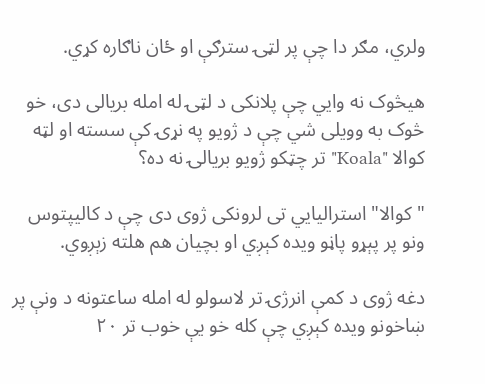ولري، مګر دا چې پر لټۍ سترګې او ځان ناګاره کړي.

هیڅوک نه وايي چې پلانکی د لټۍ له امله بریالی دی، خو څوک به وویلی شي چې د ژویو په نړۍ کې سسته او لټه کوالا "Koala" تر چټکو ژویو بریالۍ نه ده؟

"کوالا" استرالیایي تی لرونکی ژوی دی چې د کالیپتوس ونو پر پېړو پاڼو ویده کېږي او بچیان هم هلته زېږوي.

دغه ژوی د کمې انرژۍ تر لاسولو له امله ساعتونه د ونې پر ښاخونو ویده کېږي چې کله خو یې خوب تر ۲۰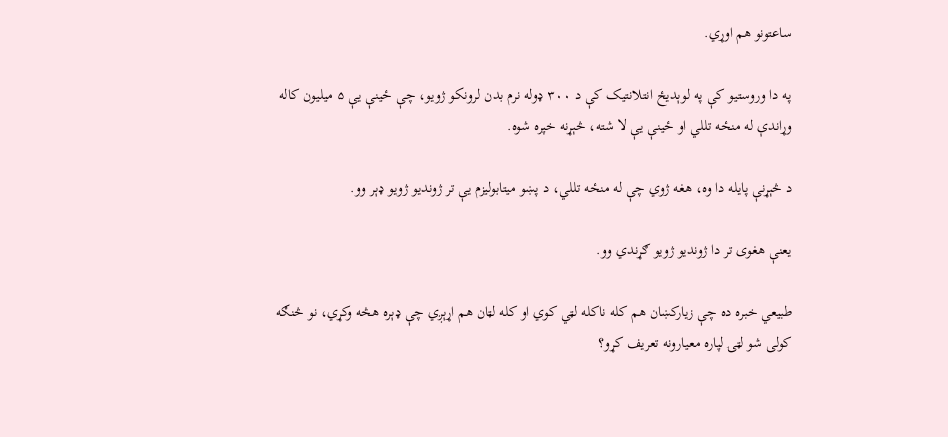ساعتونو هم اوړي.

په دا وروستیو کې په لوېدیځ انتلانتیک کې د ۳۰۰ ډوله نرم بدن لرونکو ژویو، چې ځينې یې ۵ میلیون کاله وړاندې له منځه تللي او ځینې یې لا شته، څېړنه خپره شوه.

د څېړنې پایله دا وه، هغه ژوي چې له منځه تللي، د پښو میتابولیزم یې تر ژوندیو ژویو ډېر وو.

یعنې هغوی تر دا ژونديو ژویو ګړندي وو.

طبیعي خبره ده چې زیارکښان هم کله ناکله لټي کوي او کله لټان هم اړېږي چې ډېره هڅه وکړي، نو څنګه کولی شو لټۍ لپاره معیارونه تعریف کړو؟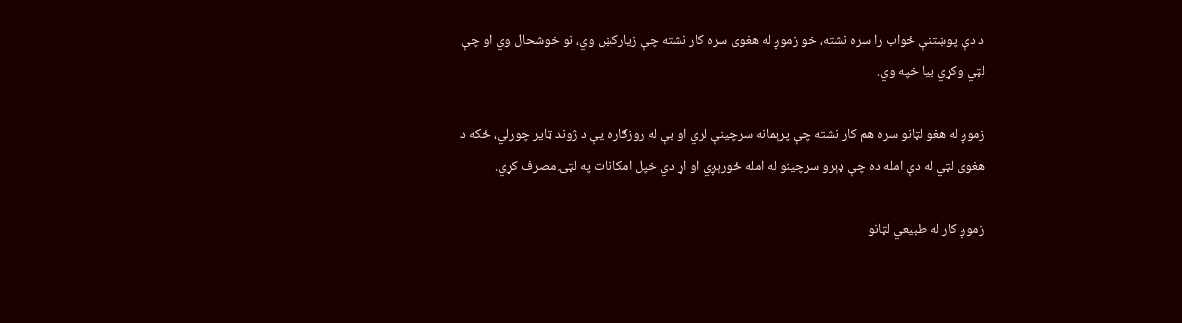د دې پوښتنې ځواب را سره نشته، خو زموږ له هغوی سره کار نشته چې زیارکښ وي، نو خوشحال وي او چې لټي وکړي بیا خپه وي.

زموږ له هغو لټانو سره هم کار نشته چې پرېمانه سرچینې لري او بې له روزګاره یې د ژوند ټایر چورلي، ځکه د هغوی لټي له دې امله ده چې ډېرو سرچینو له امله ځورېږي او اړ دي خپل امکانات په لټۍ مصرف کړي.

زموږ کار له طبیعي لټانو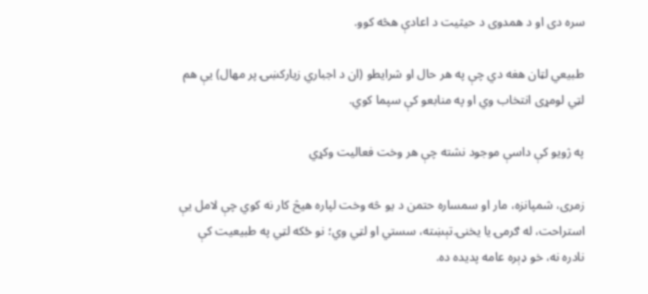سره دی او د همدوی د حیثیت د اعادې هڅه کوو.

طبیعي لټان هغه دي چې په هر حال او شرایطو (ان د اجباري زیارکښۍ پر مهال) یې هم لټي لومړی انتخاب وي او په منابعو کې سپما کوي.

په ژویو کې داسې موجود نشته چې هر وخت فعالیت وکړي

زمری، شمپانزه، مار او سمساره حتمن د یو څه وخت لپاره هیڅ کار نه کوي چې لامل یې استراحت، له ګرمۍ یا یخنۍ تېښته، سستي او لټي وي؛ نو ځکه لټي په طبیعیت کې نادره نه، خو ډېره عامه پدیده ده.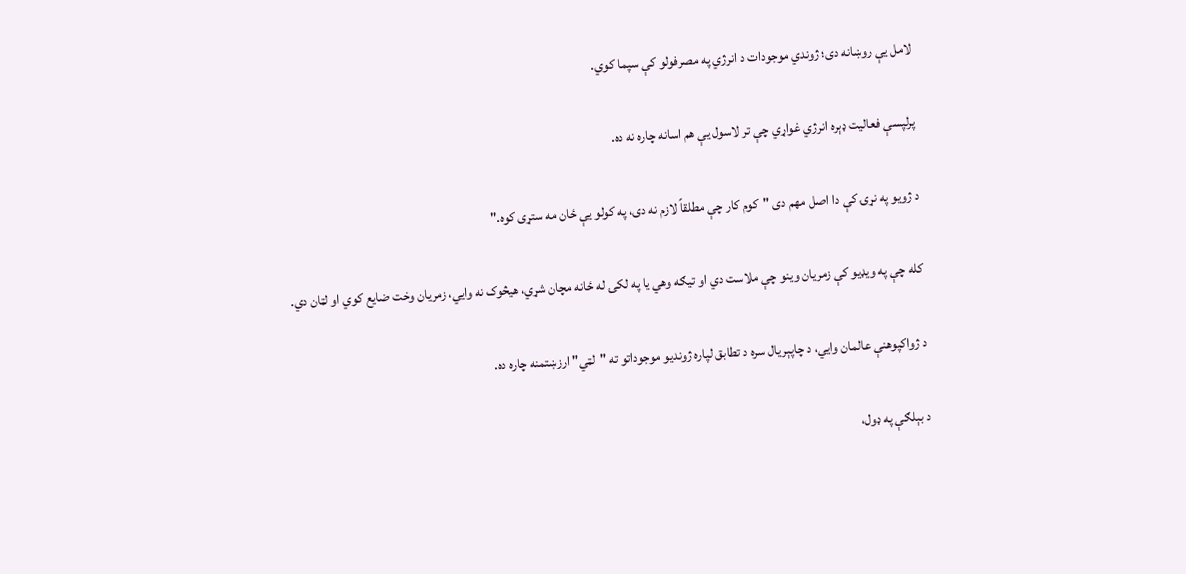لامل یې روښانه دی؛ ژوندي موجودات د انرژي په مصرفولو کې سپما کوي.

پرلپسې فعالیت ډېره انرژي غواړي چې تر لاسول یې هم اسانه چاره نه ده.

د ژويو په نړۍ کې دا اصل مهم دی "کوم کار چې مطلقاً لازم نه دی، په کولو یې ځان مه ستړی کوه."

کله چې په ویډیو کې زمریان وینو چې ملاست دي او تیګه وهي یا په لکۍ له ځانه مچان شړي، هیڅوک نه وايي، زمریان وخت ضایع کوي او لټان دي.

د ژواکپوهنې عالمان وايي، د چاپېریال سره د تطابق لپاره ژوندیو موجوداتو ته "لټي" ارزښتمنه چاره ده.

د بېلګې په ډول،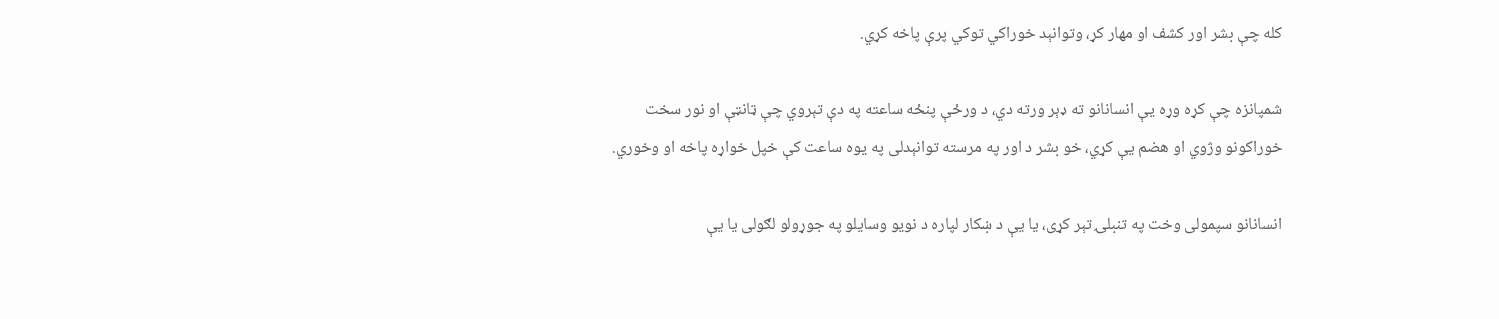کله چې بشر اور کشف او مهار کړ، وتوانېد خوراکي توکي پرې پاخه کړي.

شمپانزه چې کړه وړه یې انسانانو ته ډېر ورته دي، د ورځې پنځه ساعته په دې تېروي چې ټانټې او نور سخت خوراکونو وژوي او هضم یې کړي، خو بشر د اور په مرسته توانېدلی په یوه ساعت کې خپل خواړه پاخه او وخوري.

انسانانو سپمولی وخت په تنبلۍ تېر کړی، یا یې د ښکار لپاره د نویو وسایلو په جوړولو لګولی یا یې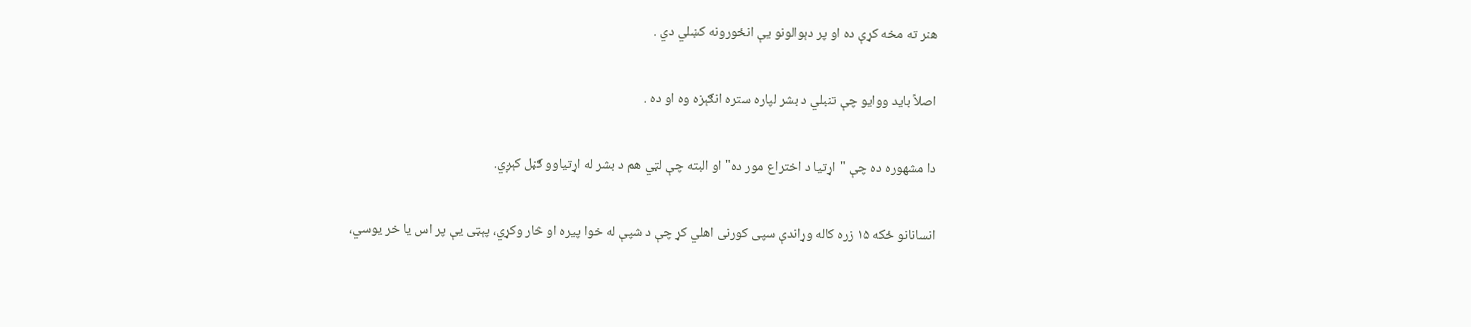هنر ته مخه کړې ده او پر دېوالونو یې انځورونه کښلي دي .

اصلاً باید ووایو چې تنبلي د بشر لپاره ستره انګېزه وه او ده .

دا مشهوره ده چې "اړتیا د اختراع مور ده" او البته چې لټي هم د بشر له اړتیاوو ګڼل کېږي.

انسانانو ځکه ۱۵ زره کاله وړاندې سپی کورنی اهلي کړ چې د شپې له خوا پیره او څار وکړي، پېټی یې پر اس یا خر یوسي،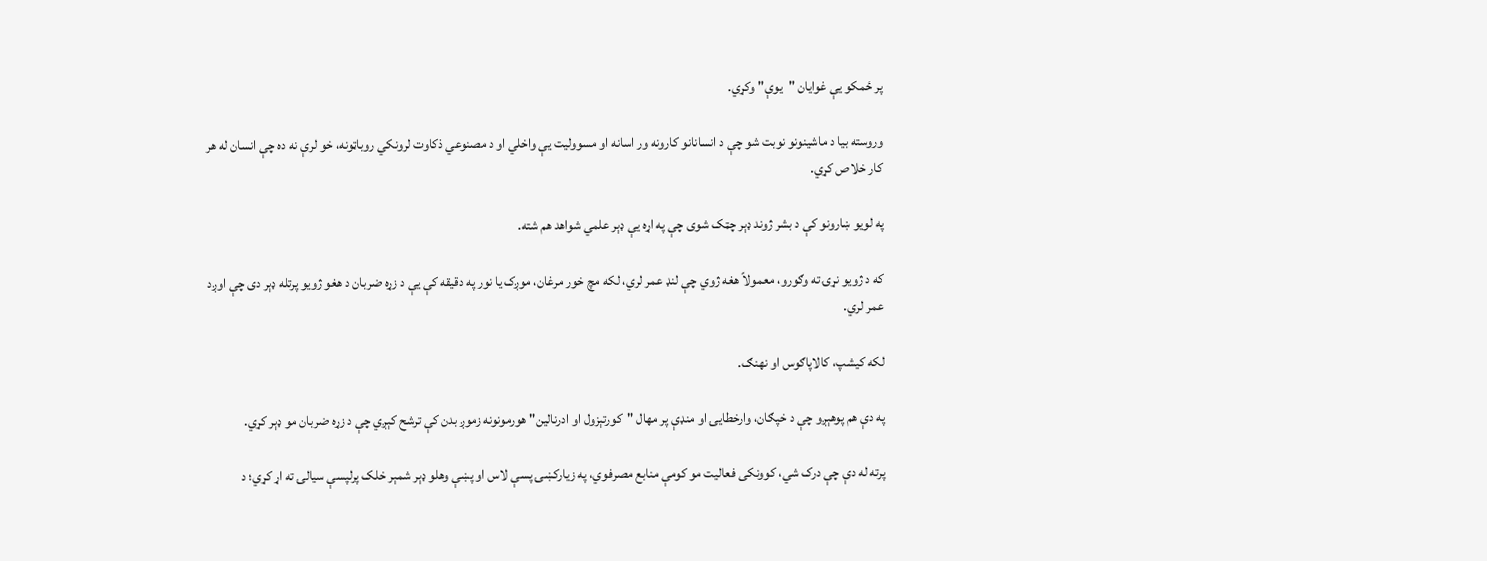پر ځمکو یې غوایان "یوې" وکړي.

وروسته بیا د ماشینونو نوبت شو چې د انسانانو کارونه ور اسانه او مسوولیت یې واخلي او د مصنوعي ذکاوت لرونکي روباټونه، خو لرې نه ده چې انسان له هر کار خلاص کړي.

په لویو ښارونو کې د بشر ژوند ډېر چټک شوی چې په اړه یې ډېر علمي شواهد هم شته.

که د ژویو نړۍ ته وګورو، معمولاً هغه ژوي چې لنډ عمر لري، لکه مچ خور مرغان، موږک یا نور په دقیقه کې یې د زړه ضربان د هغو ژويو پرتله ډېر دی چې اوږد عمر لري.

لکه کیشپ، کالاپاګوس او نهنګ.

په دې هم پوهېږو چې د خپګان، وارخطايۍ او منډې پر مهال "کورتېزول او ادرنالین" هورمونونه زموږ بدن کې ترشح کېږي چې د زړه ضربان مو ډېر کړي.

پرته له دې چې درک شي، کوونکی فعالیت مو کومې منابع مصرفوي، په زیارکښۍ پسې لاس او پښې وهلو ډېر شمېر خلک پرلپسې سیالۍ ته اړ کړي؛ د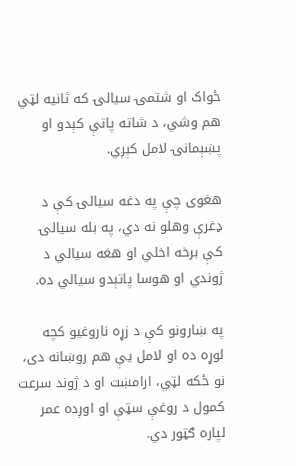ځواک او شتمۍ سیالۍ که ثانیه لټي هم وشي، د شاته پاتې کېدو او پښېمانۍ لامل کېږي.

هغوی چې په دغه سیالۍ کې د ډغرې وهلو نه دي، په بله سیالۍ کې برخه اخلي او هغه سیالي د ژوندي او هوسا پاتېدو سیالي ده.

په ښارونو کې د زړه ناروغیو کچه لوړه ده او لامل یې هم روښانه دی، نو ځکه لټي، ارامښت او د ژوند سرعت کمول د روغې سټې او اوږده عمر لپاره ګټور دي.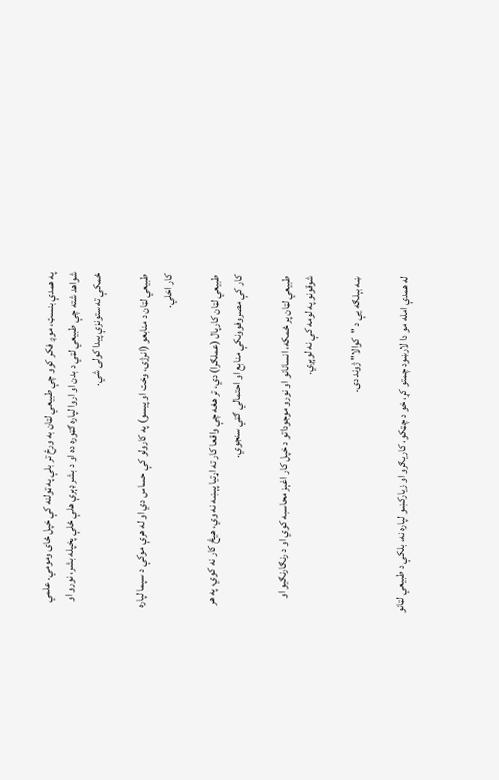په همدې بنسټ، موږ فکر کوو چې طبیعي لټان به ورځ تر بلې په ټولنه کې خپل ځای ومومي. علمي شواهد شته چې طبیعي لټي د بدن او اروا لپاره ګټوره ده او د بشر ډېرې هلې ځلې پخپله بشر، نورو او ځمکې ته ستونزې پیدا کولی شي.

طبیعي لټان د منابعو (انرژۍ، وخت او پيسو) په کارولو کې حساس دي او له هرې موکې د سپما لپاره کار اخلي.

طبیعي لټان کارپال (عملګرا) دي، تر هغه چې واقعا کار ته اړتیا پېښه نه وي، هیڅ کار نه کوي، په هر کار کې مصروفوونکې منابع او احتمالي ګټي سنجوي.

طبیعي لټان پر ځمکه، انسانانو او نورو موجوداتو د خپل کار اغېز محاسبه کوي او د رنګارنګیو او شوقونو په لومه کې نه لوېږي.

ښه بېلګه یې د "کوالا" ژوند دی.

له همدې امله مو دا لارښود چمتو کړ، خو د چټکو، کاریګرو او زیارکښو لپاره نه، بلکې د طبیعي لټانو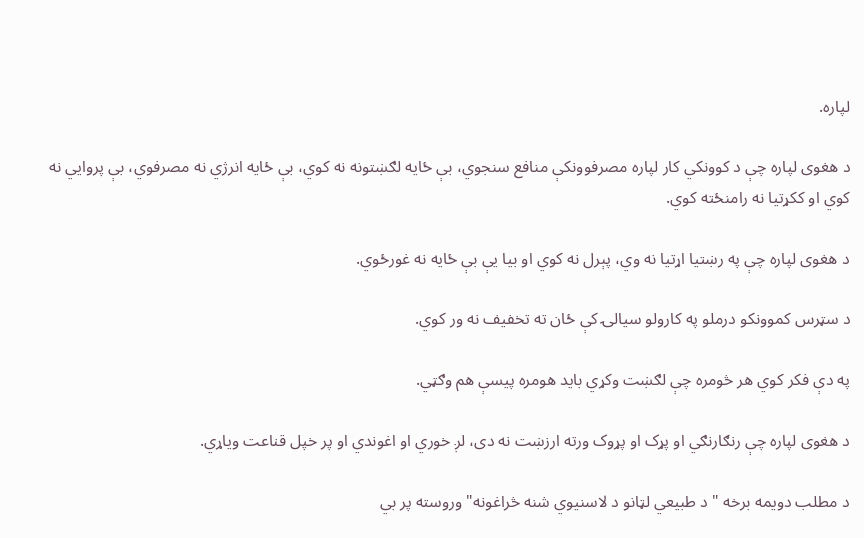لپاره.

د هغوی لپاره چې د کوونکي کار لپاره مصرفوونکې منافع سنجوي، بې ځایه لګښتونه نه کوي، بې ځایه انرژي نه مصرفوي، بې پروايي نه کوي او ککړتیا نه رامنځته کوي.

د هغوی لپاره چې په رښتیا اړتیا نه وي، پېرل نه کوي او بیا یې بې ځایه نه غورځوي.

د سټرس کموونکو درملو په کارولو سیالۍ کې ځان ته تخفیف نه ور کوي.

په دې فکر کوي هر څومره چې لګښت وکړي باید هومره پیسې هم وګټي.

د هغوی لپاره چې رنګارنګي او پړک او پړوک ورته ارزښت نه دی، لږ خوري او اغوندي او پر خپل قناعت ویاړي.

د مطلب دویمه برخه " د طبیعي لټانو د لاسنیوي شنه څراغونه" وروسته پر بي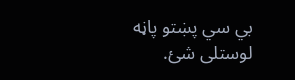بي سي پښتو پاڼه لوستلی شئ.